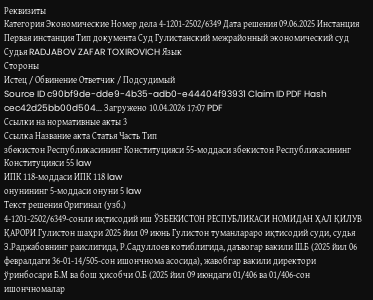Реквизиты
Категория Экономические Номер дела 4-1201-2502/6349 Дата решения 09.06.2025 Инстанция Первая инстанция Тип документа Суд Гулистанский межрайонный экономический суд Судья RADJABOV ZAFAR TOXIROVICH Язык
Стороны
Истец / Обвинение Ответчик / Подсудимый
Source ID c90bf9de-dde9-4b35-adb0-e44404f93931 Claim ID PDF Hash cec42d25bb00d504... Загружено 10.04.2026 17:07 PDF
Ссылки на нормативные акты 3
Ссылка Название акта Статья Часть Тип
збекистон Республикасининг Конституцияси 55-моддаси збекистон Республикасининг Конституцияси 55 law
ИПК 118-моддаси ИПК 118 law
онунининг 5-моддаси онуни 5 law
Текст решения Оригинал (узб.)
4-1201-2502/6349-сонли иқтисодий иш ЎЗБЕКИСТОН РЕСПУБЛИКАСИ НОМИДАН ҲАЛ ҚИЛУВ ҚАРОРИ Гулистон шаҳри 2025 йил 09 июнь Гулистон туманлараро иқтисодий суди, судья З.Раджабовнинг раислигида, Р.Садуллоев котиблигида, даъвогар вакили Ш.Б (2025 йил 06 февралдаги 36-01-14/505-сон ишончнома асосида), жавобгар вакили директори ўринбосари Б.М ва бош ҳисобчи О.Б (2025 йил 09 июндаги 01/406 ва 01/406-сон ишончномалар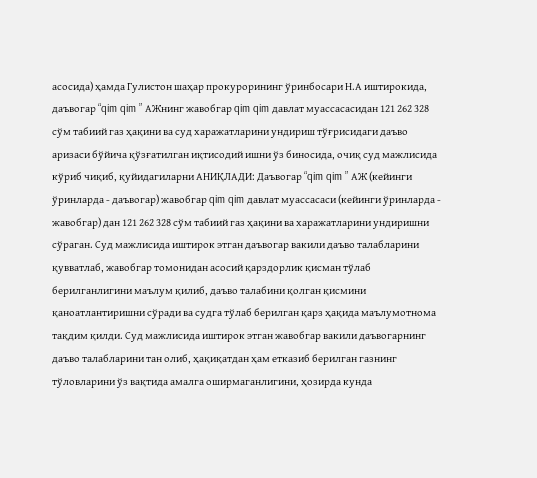асосида) ҳамда Гулистон шаҳар прокурорининг ўринбосари Н.А иштирокида, даъвогар “qim qim ” АЖнинг жавобгар qim qim давлат муассасасидан 121 262 328 сўм табиий газ ҳақини ва суд харажатларини ундириш тўғрисидаги даъво аризаси бўйича қўзғатилган иқтисодий ишни ўз биносида, очиқ суд мажлисида кўриб чиқиб, қуйидагиларни АНИҚЛАДИ: Даъвогар “qim qim ” АЖ (кейинги ўринларда - даъвогар) жавобгар qim qim давлат муассасаси (кейинги ўринларда - жавобгар) дан 121 262 328 сўм табиий газ ҳақини ва харажатларини ундиришни сўраган. Суд мажлисида иштирок этган даъвогар вакили даъво талабларини қувватлаб, жавобгар томонидан асосий қарздорлик қисман тўлаб берилганлигини маълум қилиб, даъво талабини қолган қисмини қаноатлантиришни сўради ва судга тўлаб берилган қарз ҳақида маълумотнома тақдим қилди. Суд мажлисида иштирок этган жавобгар вакили даъвогарнинг даъво талабларини тан олиб, ҳақиқатдан ҳам етказиб берилган газнинг тўловларини ўз вақтида амалга оширмаганлигини, ҳозирда кунда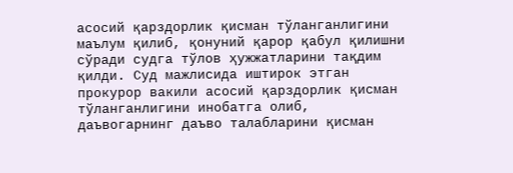асосий қарздорлик қисман тўланганлигини маълум қилиб, қонуний қарор қабул қилишни сўради судга тўлов ҳужжатларини тақдим қилди. Суд мажлисида иштирок этган прокурор вакили асосий қарздорлик қисман тўланганлигини инобатга олиб, даъвогарнинг даъво талабларини қисман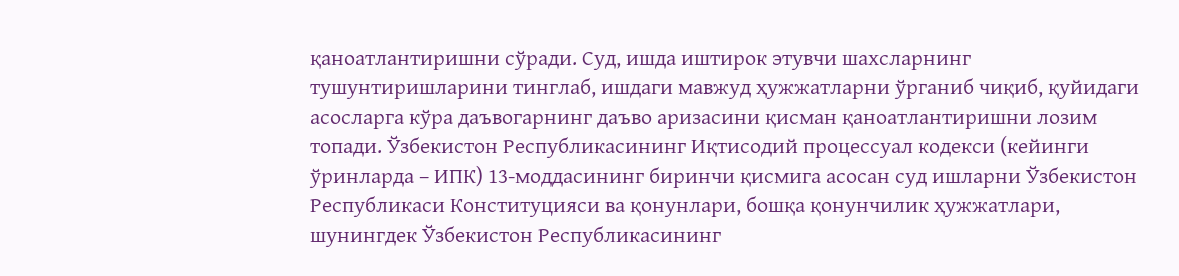қаноатлантиришни сўради. Суд, ишда иштирок этувчи шахсларнинг тушунтиришларини тинглаб, ишдаги мавжуд ҳужжатларни ўрганиб чиқиб, қуйидаги асосларга кўра даъвогарнинг даъво аризасини қисман қаноатлантиришни лозим топади. Ўзбекистон Республикасининг Иқтисодий процессуал кодекси (кейинги ўринларда – ИПК) 13-моддасининг биринчи қисмига асосан суд ишларни Ўзбекистон Республикаси Конституцияси ва қонунлари, бошқа қонунчилик ҳужжатлари, шунингдек Ўзбекистон Республикасининг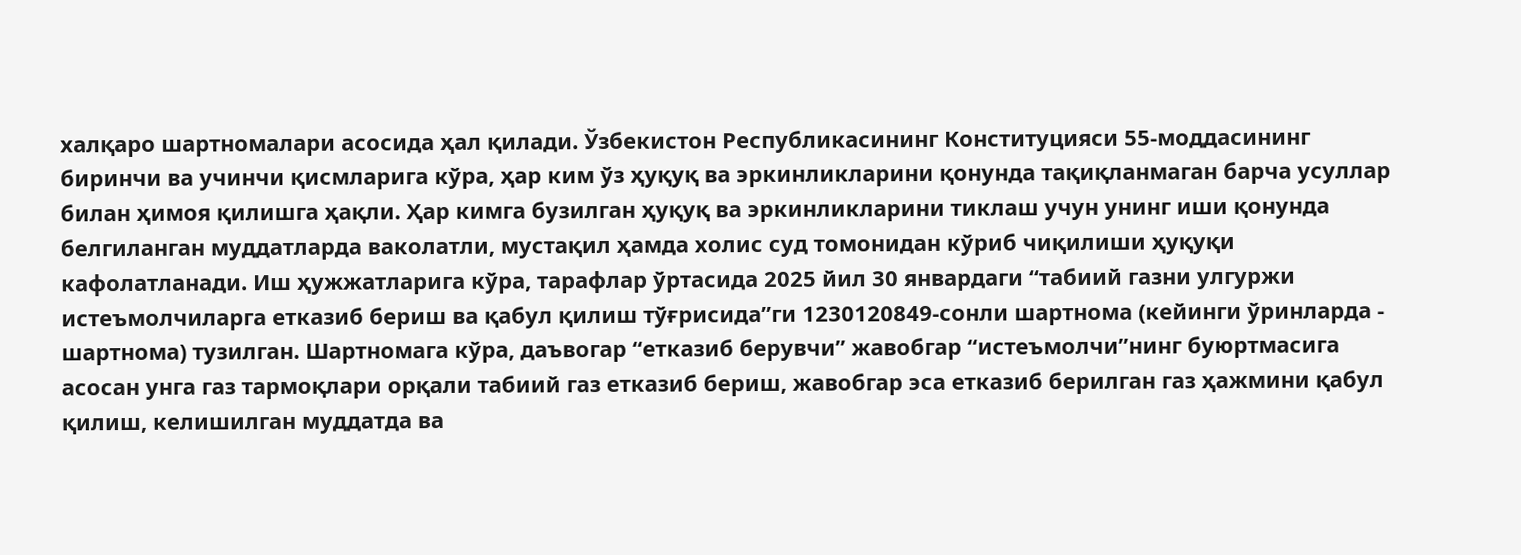халқаро шартномалари асосида ҳал қилади. Ўзбекистон Республикасининг Конституцияси 55-моддасининг биринчи ва учинчи қисмларига кўра, ҳар ким ўз ҳуқуқ ва эркинликларини қонунда тақиқланмаган барча усуллар билан ҳимоя қилишга ҳақли. Ҳар кимга бузилган ҳуқуқ ва эркинликларини тиклаш учун унинг иши қонунда белгиланган муддатларда ваколатли, мустақил ҳамда холис суд томонидан кўриб чиқилиши ҳуқуқи кафолатланади. Иш ҳужжатларига кўра, тарафлар ўртасида 2025 йил 30 январдаги “табиий газни улгуржи истеъмолчиларга етказиб бериш ва қабул қилиш тўғрисида”ги 1230120849-сонли шартнома (кейинги ўринларда - шартнома) тузилган. Шартномага кўра, даъвогар “етказиб берувчи” жавобгар “истеъмолчи”нинг буюртмасига асосан унга газ тармоқлари орқали табиий газ етказиб бериш, жавобгар эса етказиб берилган газ ҳажмини қабул қилиш, келишилган муддатда ва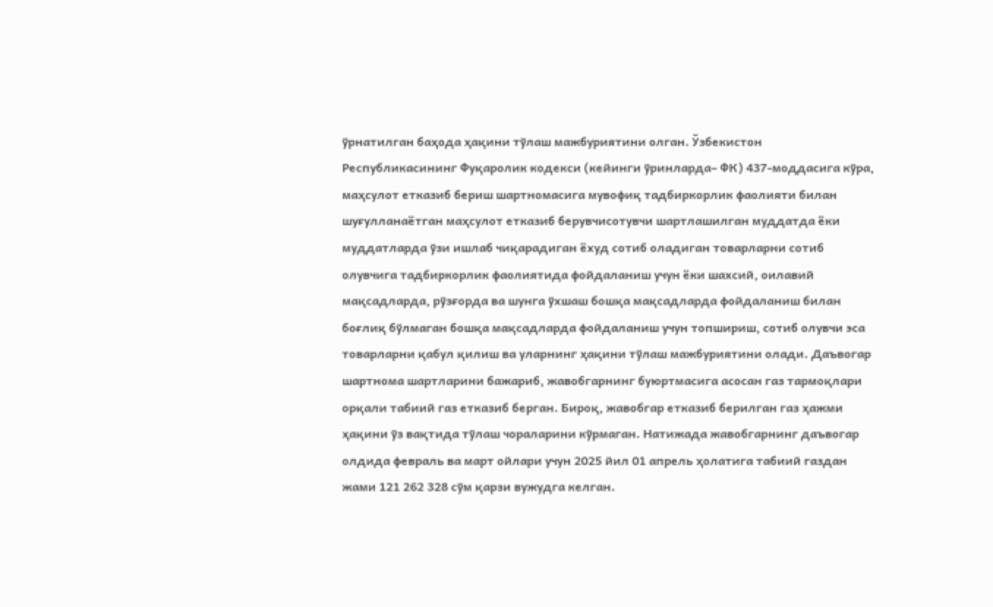ўрнатилган баҳода ҳақини тўлаш мажбуриятини олган. Ўзбекистон Республикасининг Фуқаролик кодекси (кейинги ўринларда– ФК) 437-моддасига кўра, маҳсулот етказиб бериш шартномасига мувофиқ тадбиркорлик фаолияти билан шуғулланаётган маҳсулот етказиб берувчисотувчи шартлашилган муддатда ёки муддатларда ўзи ишлаб чиқарадиган ёхуд сотиб оладиган товарларни сотиб олувчига тадбиркорлик фаолиятида фойдаланиш учун ёки шахсий, оилавий мақсадларда, рўзғорда ва шунга ўхшаш бошқа мақсадларда фойдаланиш билан боғлиқ бўлмаган бошқа мақсадларда фойдаланиш учун топшириш, сотиб олувчи эса товарларни қабул қилиш ва уларнинг ҳақини тўлаш мажбуриятини олади. Даъвогар шартнома шартларини бажариб, жавобгарнинг буюртмасига асосан газ тармоқлари орқали табиий газ етказиб берган. Бироқ, жавобгар етказиб берилган газ ҳажми ҳақини ўз вақтида тўлаш чораларини кўрмаган. Натижада жавобгарнинг даъвогар олдида февраль ва март ойлари учун 2025 йил 01 апрель ҳолатига табиий газдан жами 121 262 328 сўм қарзи вужудга келган.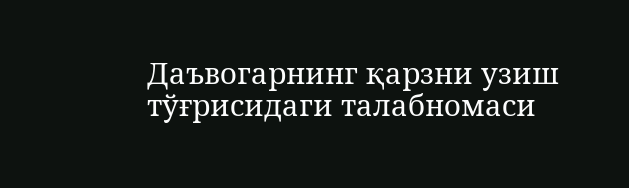Даъвогарнинг қарзни узиш тўғрисидаги талабномаси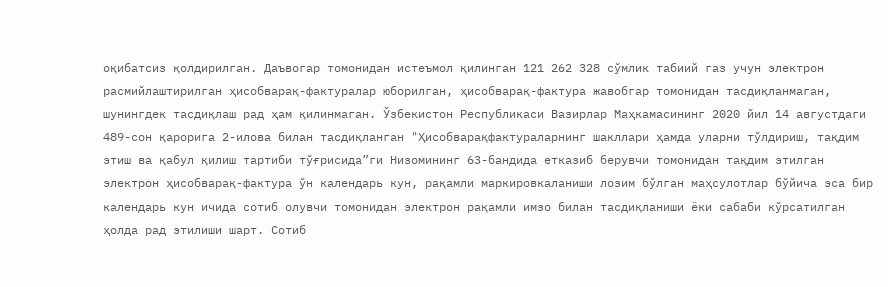оқибатсиз қолдирилган. Даъвогар томонидан истеъмол қилинган 121 262 328 сўмлик табиий газ учун электрон расмийлаштирилган ҳисобварақ-фактуралар юборилган, ҳисобварақ-фактура жавобгар томонидан тасдиқланмаган, шунингдек тасдиқлаш рад ҳам қилинмаган. Ўзбекистон Республикаси Вазирлар Маҳкамасининг 2020 йил 14 августдаги 489-сон қарорига 2-илова билан тасдиқланган "Ҳисобварақфактураларнинг шакллари ҳамда уларни тўлдириш, тақдим этиш ва қабул қилиш тартиби тўғрисида”ги Низомининг 63-бандида етказиб берувчи томонидан тақдим этилган электрон ҳисобварақ-фактура ўн календарь кун, рақамли маркировкаланиши лозим бўлган маҳсулотлар бўйича эса бир календарь кун ичида сотиб олувчи томонидан электрон рақамли имзо билан тасдиқланиши ёки сабаби кўрсатилган ҳолда рад этилиши шарт. Сотиб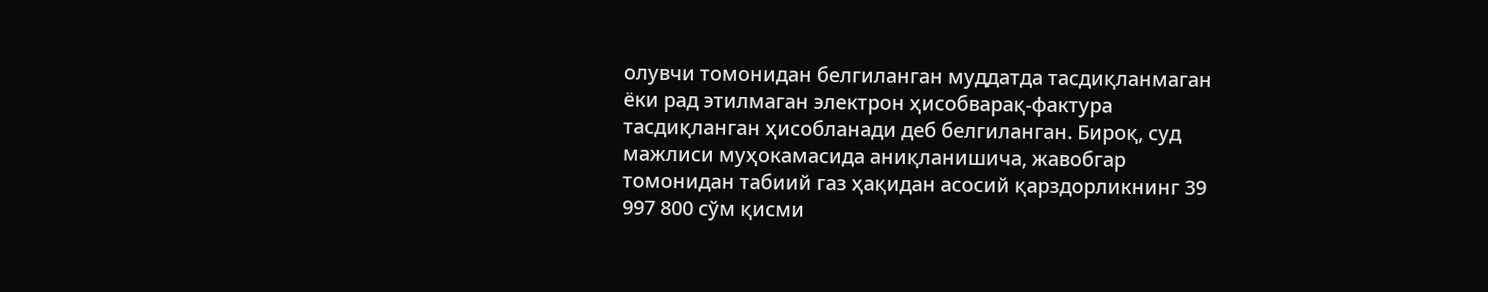олувчи томонидан белгиланган муддатда тасдиқланмаган ёки рад этилмаган электрон ҳисобварақ-фактура тасдиқланган ҳисобланади деб белгиланган. Бироқ, суд мажлиси муҳокамасида аниқланишича, жавобгар томонидан табиий газ ҳақидан асосий қарздорликнинг 39 997 800 сўм қисми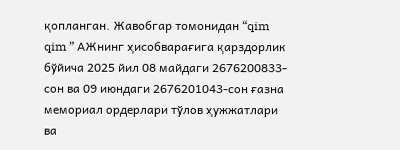қопланган. Жавобгар томонидан “qim qim ” АЖнинг ҳисобварағига қарздорлик бўйича 2025 йил 08 майдаги 2676200833-сон ва 09 июндаги 2676201043-сон ғазна мемориал ордерлари тўлов ҳужжатлари ва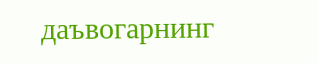даъвогарнинг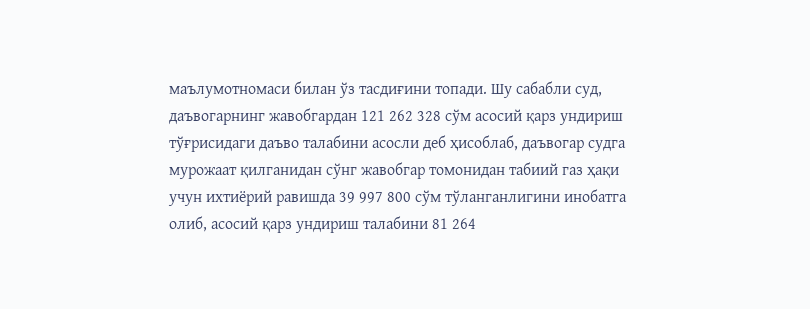маълумотномаси билан ўз тасдиғини топади. Шу сабабли суд, даъвогарнинг жавобгардан 121 262 328 сўм асосий қарз ундириш тўғрисидаги даъво талабини асосли деб ҳисоблаб, даъвогар судга мурожаат қилганидан сўнг жавобгар томонидан табиий газ ҳақи учун ихтиёрий равишда 39 997 800 сўм тўланганлигини инобатга олиб, асосий қарз ундириш талабини 81 264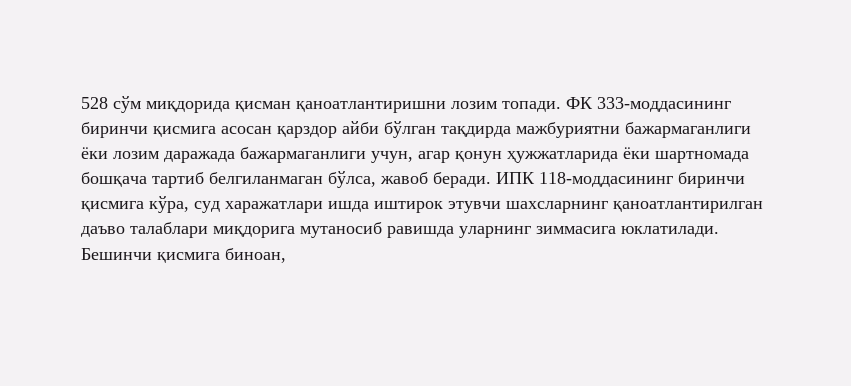528 сўм миқдорида қисман қаноатлантиришни лозим топади. ФК 333-моддасининг биринчи қисмига асосан қарздор айби бўлган тақдирда мажбуриятни бажармаганлиги ёки лозим даражада бажармаганлиги учун, агар қонун ҳужжатларида ёки шартномада бошқача тартиб белгиланмаган бўлса, жавоб беради. ИПК 118-моддасининг биринчи қисмига кўра, суд харажатлари ишда иштирок этувчи шахсларнинг қаноатлантирилган даъво талаблари миқдорига мутаносиб равишда уларнинг зиммасига юклатилади. Бешинчи қисмига биноан,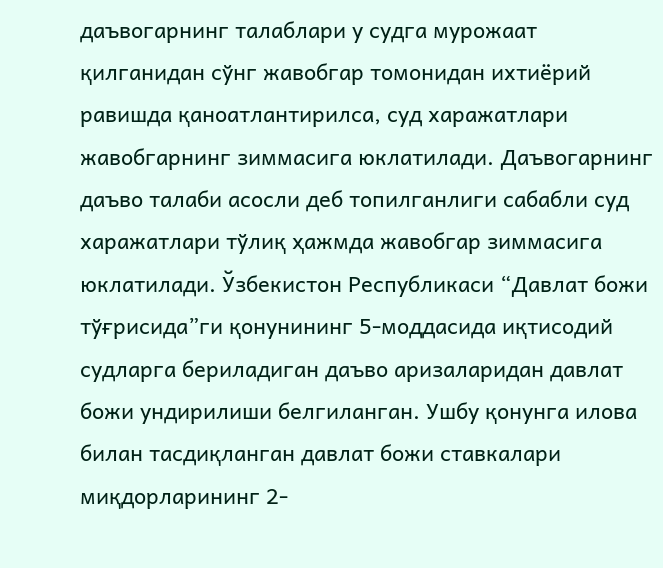даъвогарнинг талаблари у судга мурожаат қилганидан сўнг жавобгар томонидан ихтиёрий равишда қаноатлантирилса, суд харажатлари жавобгарнинг зиммасига юклатилади. Даъвогарнинг даъво талаби асосли деб топилганлиги сабабли суд харажатлари тўлиқ ҳажмда жавобгар зиммасига юклатилади. Ўзбекистон Республикаси “Давлат божи тўғрисида”ги қонунининг 5-моддасида иқтисодий судларга бериладиган даъво аризаларидан давлат божи ундирилиши белгиланган. Ушбу қонунга илова билан тасдиқланган давлат божи ставкалари миқдорларининг 2-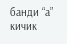банди “а” кичик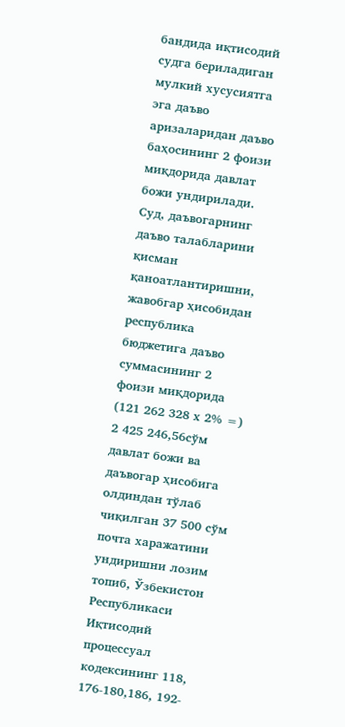бандида иқтисодий судга бериладиган мулкий хусусиятга эга даъво аризаларидан даъво баҳосининг 2 фоизи миқдорида давлат божи ундирилади. Суд, даъвогарнинг даъво талабларини қисман қаноатлантиришни, жавобгар ҳисобидан республика бюджетига даъво суммасининг 2 фоизи миқдорида (121 262 328 х 2% =) 2 425 246,56сўм давлат божи ва даъвогар ҳисобига олдиндан тўлаб чиқилган 37 500 сўм почта харажатини ундиришни лозим топиб, Ўзбекистон Республикаси Иқтисодий процессуал кодексининг 118, 176-180,186, 192-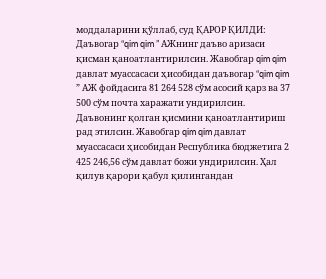моддаларини қўллаб, суд ҚАРОР ҚИЛДИ: Даъвогар “qim qim ” АЖнинг даъво аризаси қисман қаноатлантирилсин. Жавобгар qim qim давлат муассасаси ҳисобидан даъвогар “qim qim ” АЖ фойдасига 81 264 528 сўм асосий қарз ва 37 500 сўм почта харажати ундирилсин. Даъвонинг қолган қисмини қаноатлантириш рад этилсин. Жавобгар qim qim давлат муассасаси ҳисобидан Республика бюджетига 2 425 246,56 сўм давлат божи ундирилсин. Ҳал қилув қарори қабул қилингандан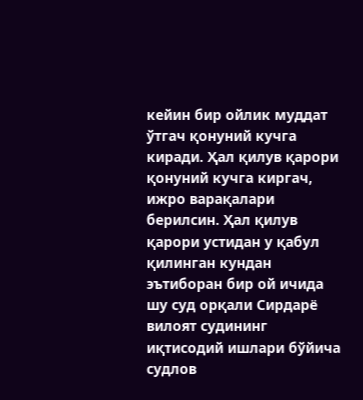кейин бир ойлик муддат ўтгач қонуний кучга киради. Ҳал қилув қарори қонуний кучга киргач, ижро варақалари берилсин. Ҳал қилув қарори устидан у қабул қилинган кундан эътиборан бир ой ичида шу суд орқали Сирдарё вилоят судининг иқтисодий ишлари бўйича судлов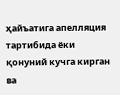ҳайъатига апелляция тартибида ёки қонуний кучга кирган ва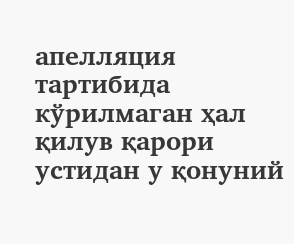апелляция тартибида кўрилмаган ҳал қилув қарори устидан у қонуний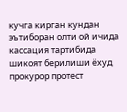кучга кирган кундан эътиборан олти ой ичида кассация тартибида шикоят берилиши ёхуд прокурор протест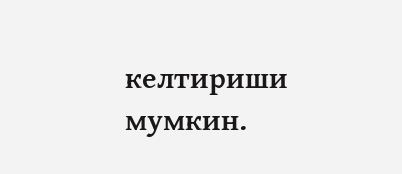келтириши мумкин.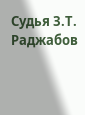Судья З.Т. Раджабов